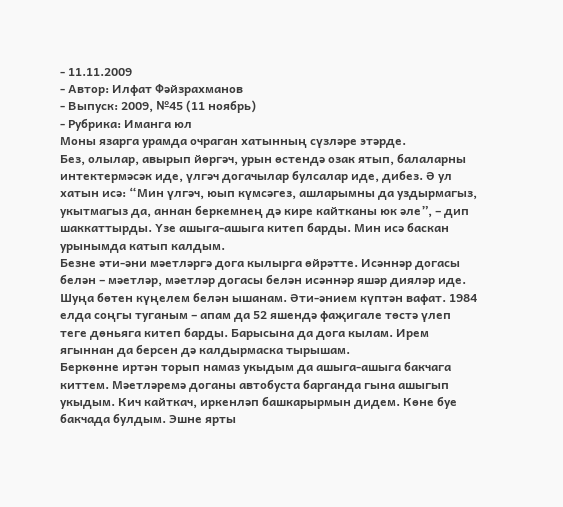- 11.11.2009
- Автор: Илфат Фәйзрахманов
- Выпуск: 2009, №45 (11 ноябрь)
- Рубрика: Иманга юл
Моны язарга урамда очраган хатынның сүзләре этәрде.
Без, олылар, авырып йөргәч, урын өстендә озак ятып, балаларны интектермәсәк иде, үлгәч догачылар булсалар иде, дибез. Ә ул хатын исә: “Мин үлгәч, юып күмсәгез, ашларымны да уздырмагыз, укытмагыз да, аннан беркемнең дә кире кайтканы юк әле”, – дип шаккаттырды. Үзе ашыга-ашыга китеп барды. Мин исә баскан урынымда катып калдым.
Безне әти-әни мәетләргә дога кылырга өйрәтте. Исәннәр догасы белән – мәетләр, мәетләр догасы белән исәннәр яшәр дияләр иде. Шуңа бөтен күңелем белән ышанам. Әти-әнием күптән вафат. 1984 елда соңгы туганым – апам да 52 яшендә фаҗигале төстә үлеп теге дөньяга китеп барды. Барысына да дога кылам. Ирем ягыннан да берсен дә калдырмаска тырышам.
Беркөнне иртән торып намаз укыдым да ашыга-ашыга бакчага киттем. Мәетләремә доганы автобуста барганда гына ашыгып укыдым. Кич кайткач, иркенләп башкарырмын дидем. Көне буе бакчада булдым. Эшне ярты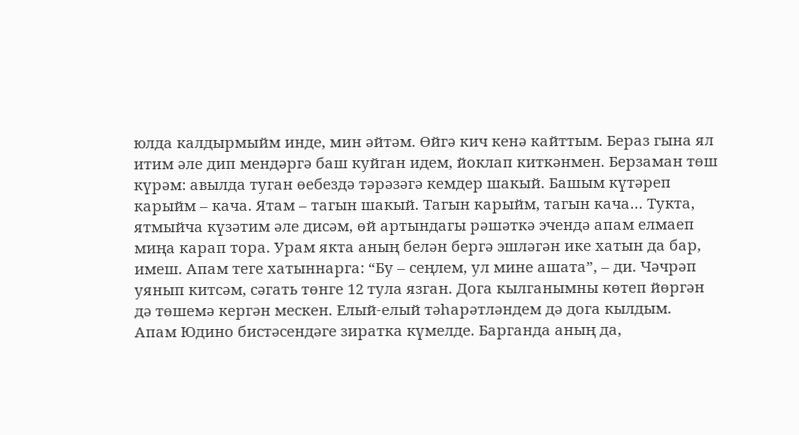юлда калдырмыйм инде, мин әйтәм. Өйгә кич кенә кайттым. Бераз гына ял итим әле дип мендәргә баш куйган идем, йоклап киткәнмен. Берзаман төш күрәм: авылда туган өебездә тәрәзәгә кемдер шакый. Башым күтәреп карыйм – кача. Ятам – тагын шакый. Тагын карыйм, тагын кача… Тукта, ятмыйча күзәтим әле дисәм, өй артындагы рәшәткә эчендә апам елмаеп миңа карап тора. Урам якта аның белән бергә эшләгән ике хатын да бар, имеш. Апам теге хатыннарга: “Бу – сеңлем, ул мине ашата”, – ди. Чәчрәп уянып китсәм, сәгать төнге 12 тула язган. Дога кылганымны көтеп йөргән дә төшемә кергән мескен. Елый-елый тәһарәтләндем дә дога кылдым.
Апам Юдино бистәсендәге зиратка күмелде. Барганда аның да,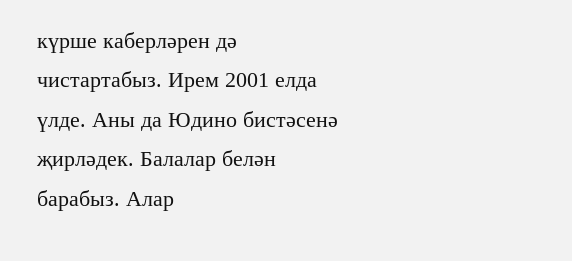күрше каберләрен дә чистартабыз. Ирем 2001 елда үлде. Аны да Юдино бистәсенә җирләдек. Балалар белән барабыз. Алар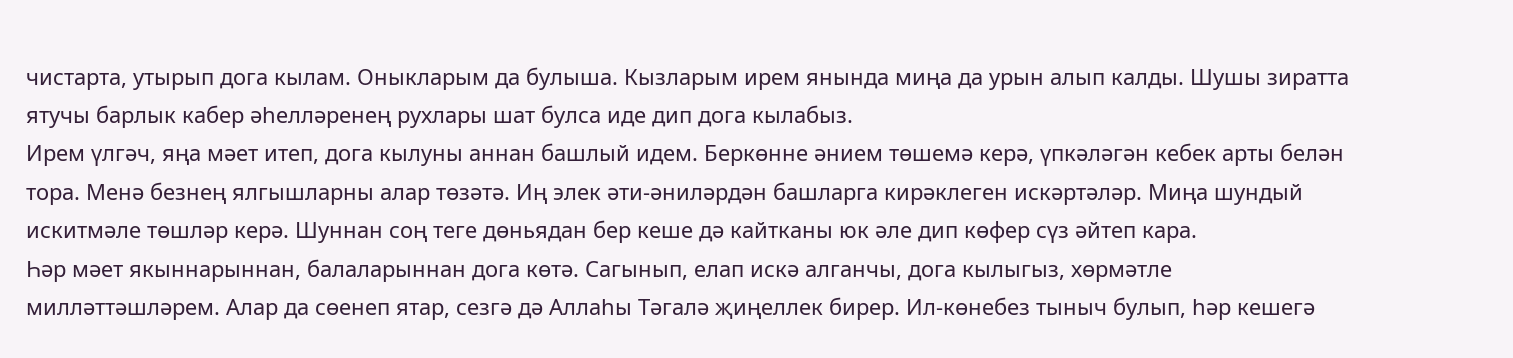чистарта, утырып дога кылам. Оныкларым да булыша. Кызларым ирем янында миңа да урын алып калды. Шушы зиратта ятучы барлык кабер әһелләренең рухлары шат булса иде дип дога кылабыз.
Ирем үлгәч, яңа мәет итеп, дога кылуны аннан башлый идем. Беркөнне әнием төшемә керә, үпкәләгән кебек арты белән тора. Менә безнең ялгышларны алар төзәтә. Иң элек әти-әниләрдән башларга кирәклеген искәртәләр. Миңа шундый искитмәле төшләр керә. Шуннан соң теге дөньядан бер кеше дә кайтканы юк әле дип көфер сүз әйтеп кара.
Һәр мәет якыннарыннан, балаларыннан дога көтә. Сагынып, елап искә алганчы, дога кылыгыз, хөрмәтле милләттәшләрем. Алар да сөенеп ятар, сезгә дә Аллаһы Тәгалә җиңеллек бирер. Ил-көнебез тыныч булып, һәр кешегә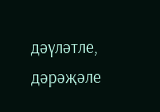дәүләтле, дәрәҗәле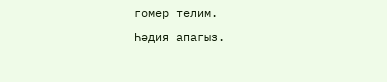гомер телим.
Һәдия апагыз.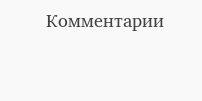Комментарии